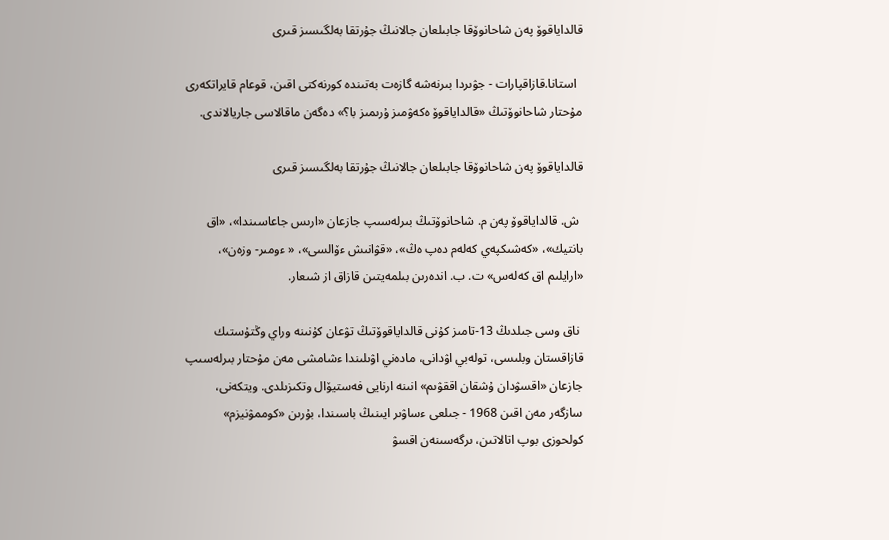قالداياقوۆ پەن شاحانوۆقا جابىلعان جالانىڭ جۇرتقا بەلگىسىز قىرى

  استانا.قازاقپارات - جۋىردا بىرنەشە گازەت بەتىندە كورنەكتى اقىن، قوعام قايراتكەرى مۇحتار شاحانوۆتىڭ «قالداياقوۆ ەكەۋمىز ۇرىمىز با؟» دەگەن ماقالاسى جاريالاندى.

قالداياقوۆ پەن شاحانوۆقا جابىلعان جالانىڭ جۇرتقا بەلگىسىز قىرى

 ش. قالداياقوۆ پەن م. شاحانوۆتىڭ بىرلەسىپ جازعان «ارىس جاعاسىندا»، «اق بانتيك»، «كەشىكپەي كەلەم دەپ ەڭ»، «قۋانىش ءۆالسى»، « ءومىر- وزەن»، «ارايلىم اق كەلەس» ت. ب. اندەرىن بىلمەيتىن قازاق از شىعار.

 ناق وسى جىلدىڭ 13-تامىز كۇنى قالداياقوۆتىڭ تۋعان كۇنىنە وراي وڭتۇستىك قازاقستان وبلىسى، تولەبي اۋدانى، مادەني اۋىلىندا ءشامشى مەن مۇحتار بىرلەسىپ جازعان «اقسۋدان ۇشقان اققۋىم» انىنە ارنايى فەستيۆال وتكىزىلدى. ويتكەنى، سازگەر مەن اقىن 1968 - جىلعى ءساۋىر ايىنىڭ باسىندا، بۇرىن «كوممۋنيزم» كولحوزى بوپ اتالاتىن، ىرگەسىنەن اقسۋ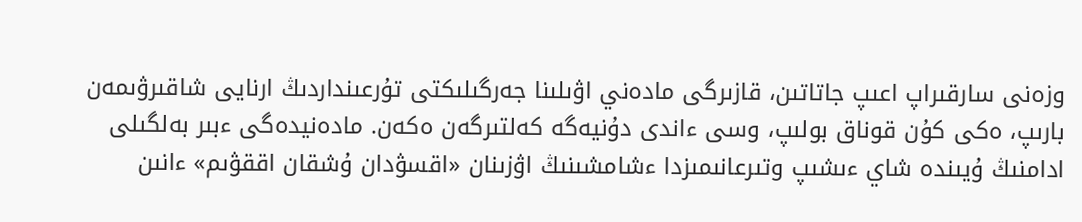وزەنى سارقىراپ اعىپ جاتاتىن، قازىرگى مادەني اۋىلىنا جەرگىلىكتى تۇرعىنداردىڭ ارنايى شاقىرۋىمەن بارىپ، ەكى كۇن قوناق بولىپ، وسى ءاندى دۇنيەگە كەلتىرگەن ەكەن. مادەنيدەگى ءبىر بەلگىلى ادامنىڭ ۇيىندە شاي ءىشىپ وتىرعانىمىزدا ءشامشىنىڭ اۋزىنان «اقسۋدان ۇشقان اققۋىم» ءانىن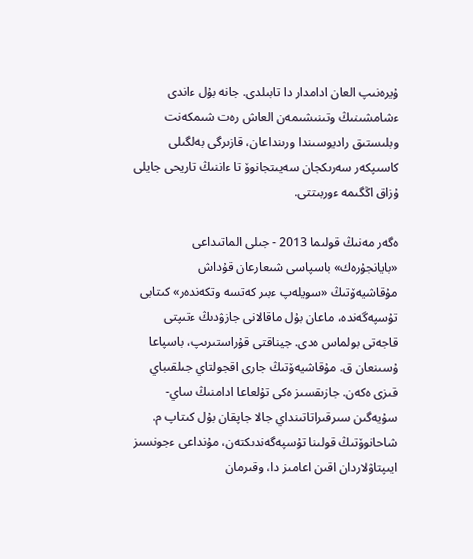ۇيرەنىپ العان ادامدار دا تابىلدى. جانە بۇل ءاندى ءشامشىنىڭ وتىنىشىمەن العاش رەت شىمكەنت وبلىستىق راديوسىندا ورىنداعان، قازىرگى بەلگىلى كاسىپكەر سەرىكجان سەيىتجانوۆ تا ءاننىڭ تاريحى جايلى ۇزاق اڭگىمە ءوربىتتى.

ەگەر مەنىڭ قولىما 2013 - جىلى الماتىداعى «بايانجۇرەك» باسپاسى شىعارعان قۇداش مۇقاشيەۆتىڭ «سويلەپ ءبىر كەتسە وتكەندەر» كىتابى تۇسپەگەندە، ماعان بۇل ماقالانى جازۋدىڭ ءتىپتى قاجەتى بولماس ەدى. جيناقتى قۇراستىرىپ، باسپاعا ۇسىنعان ق. مۇقاشيەۆتىڭ جارى اقجولتاي جىلقىباي قىزى ەكەن. جازىقسىز ەكى تۇلعاعا ادامنىڭ ساي- سۇيەگىن سىرقىراتاتىنداي جالا جاپقان بۇل كىتاپ م. شاحانوۆتىڭ قولىنا تۇسپەگەندىكتەن، مۇنداعى ءجونسىز ايىپتاۋلاردان اقىن اعامىز دا، وقىرمان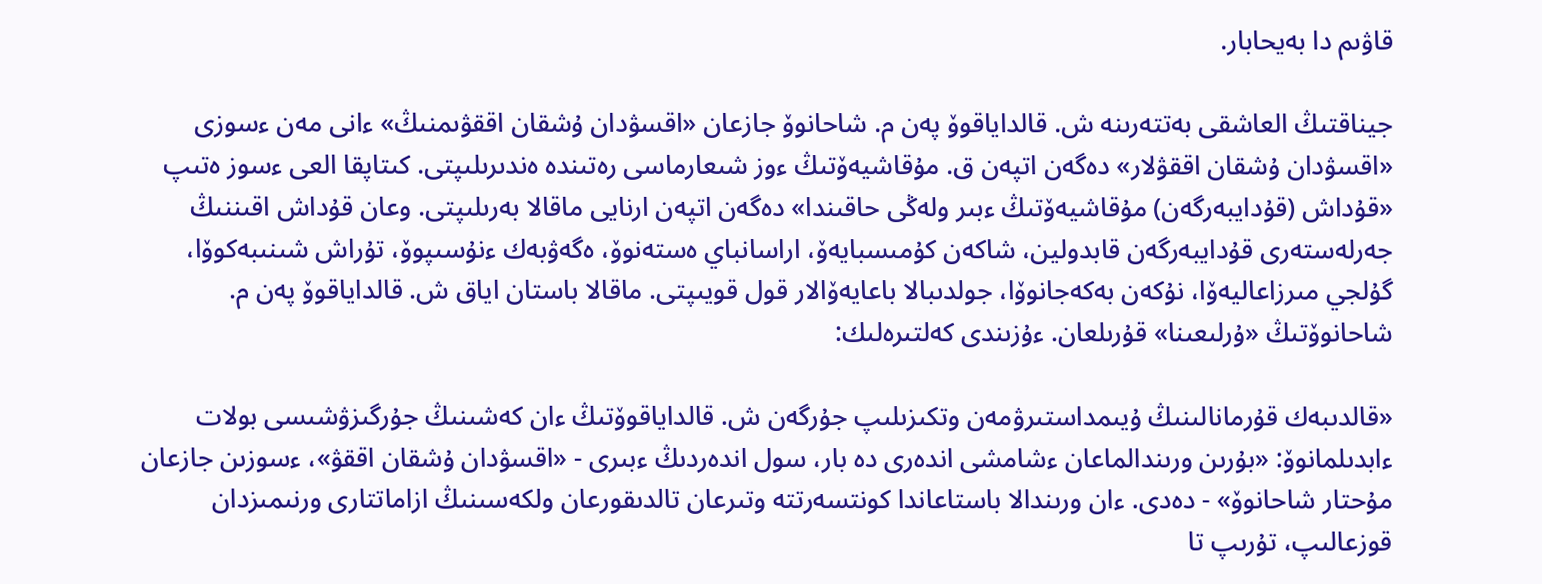قاۋىم دا بەيحابار.

جيناقتىڭ العاشقى بەتتەرىنە ش. قالداياقوۆ پەن م. شاحانوۆ جازعان «اقسۋدان ۇشقان اققۋىمنىڭ» ءانى مەن ءسوزى «اقسۋدان ۇشقان اققۋلار» دەگەن اتپەن ق. مۇقاشيەۆتىڭ ءوز شىعارماسى رەتىندە ەندىرىلىپتى. كىتاپقا العى ءسوز ەتىپ «قۇداش (قۇدايبەرگەن) مۇقاشيەۆتىڭ ءبىر ولەڭى حاقىندا» دەگەن اتپەن ارنايى ماقالا بەرىلىپتى. وعان قۇداش اقىننىڭ جەرلەستەرى قۇدايبەرگەن قابدولين، شاكەن كۇمىسبايەۆ، اراسانباي ەستەنوۆ، ەگەۋبەك ءنۇسىپوۆ، تۇراش شىنىبەكوۆا، گۇلجي مىرزاعاليەۆا، نۇكەن بەكەجانوۆا، جولدىبالا باعايەۆالار قول قويىپتى. ماقالا باستان اياق ش. قالداياقوۆ پەن م. شاحانوۆتىڭ «ۇرلىعىنا» قۇرىلعان. ءۇزىندى كەلتىرەلىك:

«قالدىبەك قۇرمانالىنىڭ ۇيىمداستىرۋمەن وتكىزىلىپ جۇرگەن ش. قالداياقوۆتىڭ ءان كەشىنىڭ جۇرگىزۋشىسى بولات ءابدىلمانوۆ: «بۇرىن ورىندالماعان ءشامشى اندەرى دە بار، سول اندەردىڭ ءبىرى - «اقسۋدان ۇشقان اققۋ»، ءسوزىن جازعان مۇحتار شاحانوۆ» - دەدى. ءان ورىندالا باستاعاندا كونتسەرتتە وتىرعان تالدىقورعان ولكەسىنىڭ ازاماتتارى ورنىمىزدان قوزعالىپ، تۇرىپ تا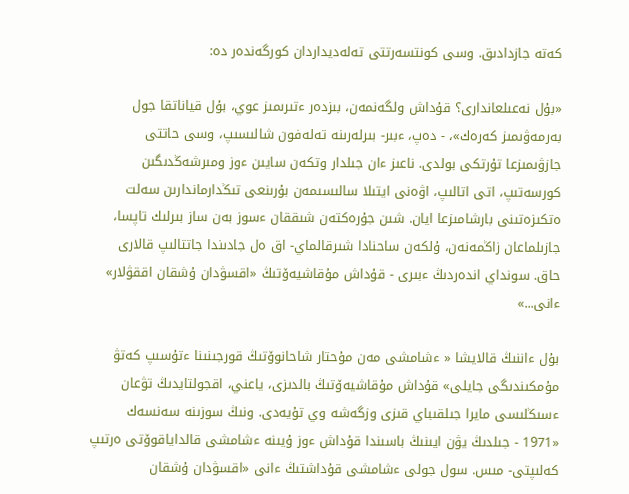كەتە جازدادىق. وسى كونتسەرتتى تەلەديداردان كورگەندەر دە:

«بۇل نەعىلعاندارى؟ قۇداش ولگەنمەن، بىزدەر ءتىرىمىز عوي، بۇل قياناتقا جول بەرمەۋىمىز كەرەك»، - دەپ، ءبىر- بىرلەرىنە تەلەفون شالىسىپ، وسى حاتتى جازۋىمىزعا تۇرتكى بولدى. ناعىز ءان جىلدار وتكەن سايىن ءوز ومىرشەڭدىگىن كورسەتىپ، اتى اتالىپ، اۋەنى ايتىلا سالىسىمەن بۇرىنعى تىڭدارماندارىن سەلت ەتكىزەتىنى بارشامىزعا ايان. شىن جۇرەكتەن شىققان ءسوز بەن ساز بىرلىك تاپسا، جازىلماعان زاڭمەنەن، ۇلكەن ساحنادا شىرقالماي- اق ەل جادىندا جاتتالىپ قالارى حاق. سونداي اندەردىڭ ءبىرى - قۇداش مۇقاشيەۆتىڭ «اقسۋدان ۇشقان اققۋلار» ءانى...»

بۇل ءاننىڭ قالايشا « ءشامشى مەن مۇحتار شاحانوۆتىڭ قورجىنىنا ءتۇسىپ كەتۋ مۇمكىندىگى جايلى» قۇداش مۇقاشيەۆتىڭ بالدىزى، ياعني، اقجولتايدىڭ تۋعان ءسىڭلىسى مايرا جىلقىباي قىزى وزگەشە وي تۇيەدى. ونىڭ سوزىنە سەنسەك «1971 - جىلدىڭ يۋن ايىنىڭ باسىندا قۇداش ءوز ۇيىنە ءشامشى قالداياقوۆتى ەرتىپ كەلىپتى- مىس. سول جولى ءشامشى قۇداشتىڭ ءانى «اقسۋدان ۇشقان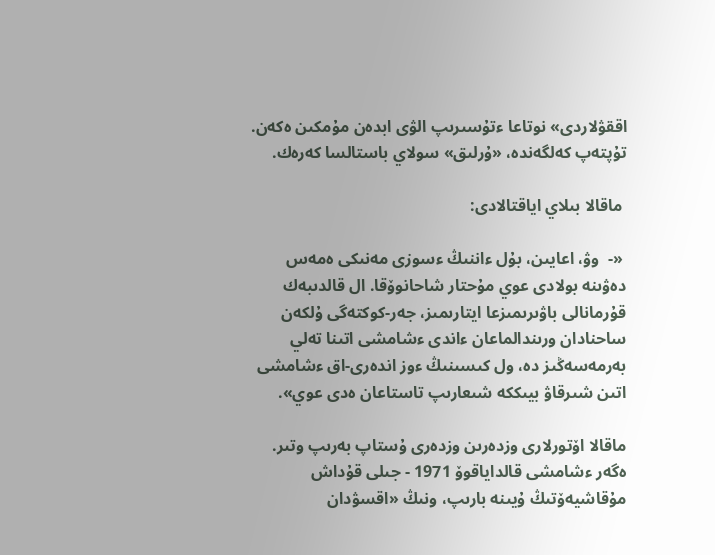اققۋلاردى» نوتاعا ءتۇسىرىپ الۋى ابدەن مۇمكىن ەكەن. تۇپتەپ كەلگەندە، «ۇرلىق» سولاي باستالسا كەرەك.

 ماقالا بىلاي اياقتالادى:

 «-  وۋ، اعايىن، بۇل ءاننىڭ ءسوزى مەنىكى ەمەس دەۋىنە بولادى عوي مۇحتار شاحانوۆقا. ال قالدىبەك قۇرمانالى باۋىرىمىزعا ايتارىمىز، جەر-كوكتەگى ۇلكەن ساحنادان ورىندالماعان ءاندى ءشامشى اتىنا تەلي بەرمەسەڭىز دە، ول كىسىنىڭ ءوز اندەرى-اق ءشامشى اتىن شىرقاۋ بيىككە شىعارىپ تاستاعان ەدى عوي».

ماقالا اۆتورلارى وزدەرىن وزدەرى ۇستاپ بەرىپ وتىر. ەگەر ءشامشى قالداياقوۆ 1971 - جىلى قۇداش مۇقاشيەۆتىڭ ۇيىنە بارىپ، ونىڭ «اقسۋدان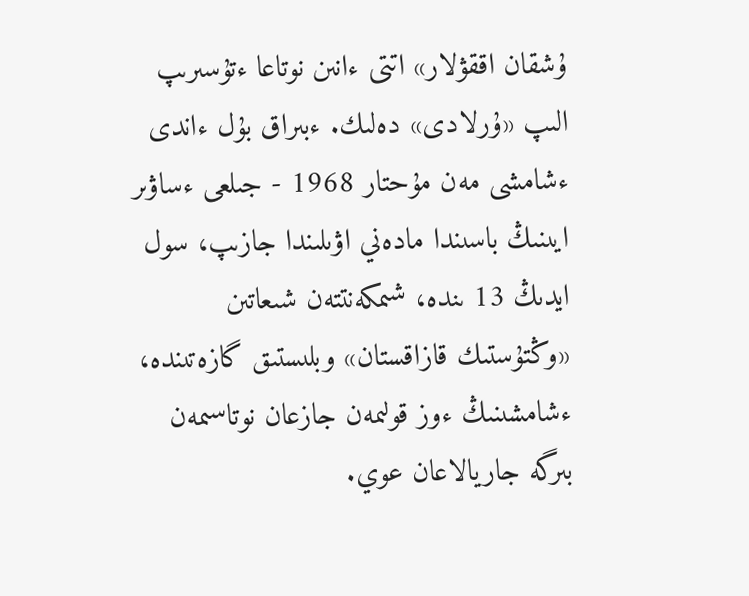ۇشقان اققۋلار» اتتى ءانىن نوتاعا ءتۇسىرىپ الىپ «ۇرلادى» دەلىك. ءبىراق بۇل ءاندى ءشامشى مەن مۇحتار 1968 - جىلعى ءساۋىر ايىنىڭ باسىندا مادەني اۋىلىندا جازىپ، سول ايدىڭ 13 ىندە، شىمكەنتتەن شىعاتىن «وڭتۇستىك قازاقستان» وبلىستىق گازەتىندە، ءشامشىنىڭ ءوز قولىمەن جازعان نوتاسىمەن بىرگە جاريالاعان عوي.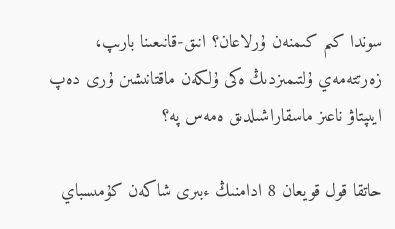سوندا كىم كىمنەن ۇرلاعان؟ انىق-قانىعىنا بارىپ، زەرتتەمەي ۇلتىمىزدىڭ ەكى ۇلكەن ماقتانىشىن ۇرى دەپ ايىپتاۋ ناعىز ماسقاراشىلدىق ەمەس پە؟

حاتقا قول قويعان 8 ادامنىڭ ءبىرى شاكەن كۇمىسباي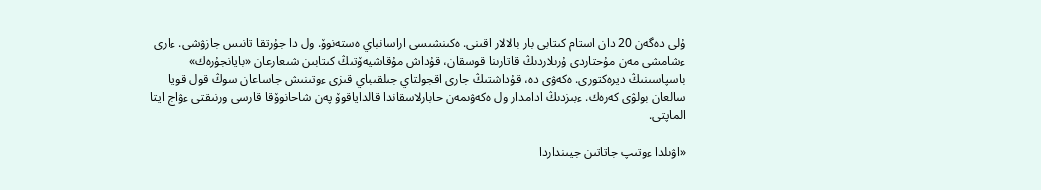ۇلى دەگەن 20 دان استام كىتابى بار بالالار اقىنى. ەكىنشىسى اراسانباي ەستەنوۆ. ول دا جۇرتقا تانىس جازۋشى. ءارى ءشامشى مەن مۇحتاردى ۇرىلاردىڭ قاتارىنا قوسقان، قۇداش مۇقاشيەۆتىڭ كىتابىن شىعارعان «بايانجۇرەك» باسپاسىنىڭ ديرەكتورى. ەكەۋى دە، قۇداشتىڭ جارى اقجولتاي جىلقىباي قىزى ءوتىنىش جاساعان سوڭ قول قويا سالعان بولۋى كەرەك. ءبىزدىڭ ادامدار ول ەكەۋىمەن حابارلاسقاندا قالداياقوۆ پەن شاحانوۆقا قارسى ورنىقتى ءۋاج ايتا الماپتى.

«اۋىلدا ءوتىپ جاتاتىن جيىنداردا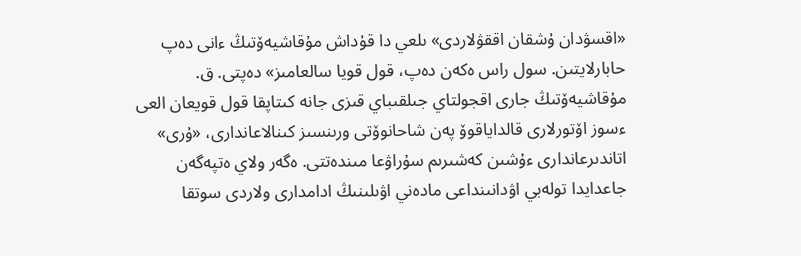«اقسۋدان ۇشقان اققۋلاردى» ىلعي دا قۇداش مۇقاشيەۆتىڭ ءانى دەپ حابارلايتىن. سول راس ەكەن دەپ، قول قويا سالعامىز» دەپتى. ق. مۇقاشيەۆتىڭ جارى اقجولتاي جىلقىباي قىزى جانە كىتاپقا قول قويعان العى ءسوز اۆتورلارى قالداياقوۆ پەن شاحانوۆتى ورىنسىز كىنالاعاندارى، «ۇرى» اتاندىرعاندارى ءۇشىن كەشىرىم سۇراۋعا مىندەتتى. ەگەر ولاي ەتپەگەن جاعدايدا تولەبي اۋدانىنداعى مادەني اۋىلىنىڭ ادامدارى ولاردى سوتقا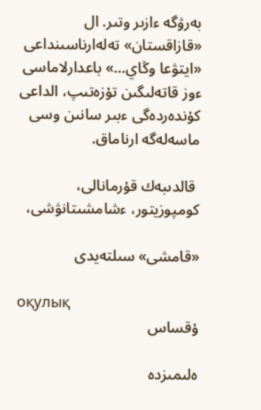بەرۋگە ءازىر وتىر. ال «قازاقستان» تەلەارناسىنداعى «ايتۋعا وڭاي...» باعدارلاماسى ءوز قاتەلىگىن تۇزەتىپ، الداعى كۇندەردەگى ءبىر سانىن وسى ماسەلەگە ارناماق.

 قالدىبەك قۇرمانالى، كومپوزيتور، ءشامشىتانۋشى،

«قامشى» سىلتەيدى

оқулық
ۇقساس

ەلىمىزدە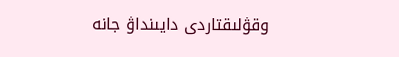وقۋلىقتاردى دايىنداۋ جانە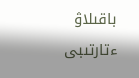باقىلاۋ ءتارتىبى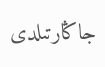جاڭارتىلدى